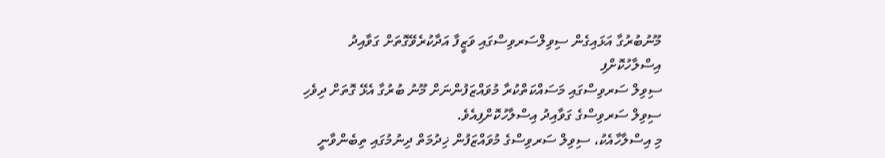މޫނުބުރުގާ އަޅައިގެން ސިވިލްސަރވިސްގައި ވަޒީފާ އަދާކުރެވޭގޮތަށް ގަވާއިދު އިސްލާހުކޮށްފި
ސިވިލް ސަރވިސްގައި މަސައްކަތްކުރާ މުވައްޒަފުންނަށް މޫނު ބުރުގާ އެޅޭ ގޮތަށް ދިވެހި ސިވިލް ސަރވިސްގެ ގަވާއިދު އިސްލާހުކޮށްފިއެވެ.
މި އިސްލާހާއެކު، ސިވިލް ސަރވިސްގެ މުވައްޒަފުން ޚިދުމަތް ދިނުމުގައި ތިބެންވާނީ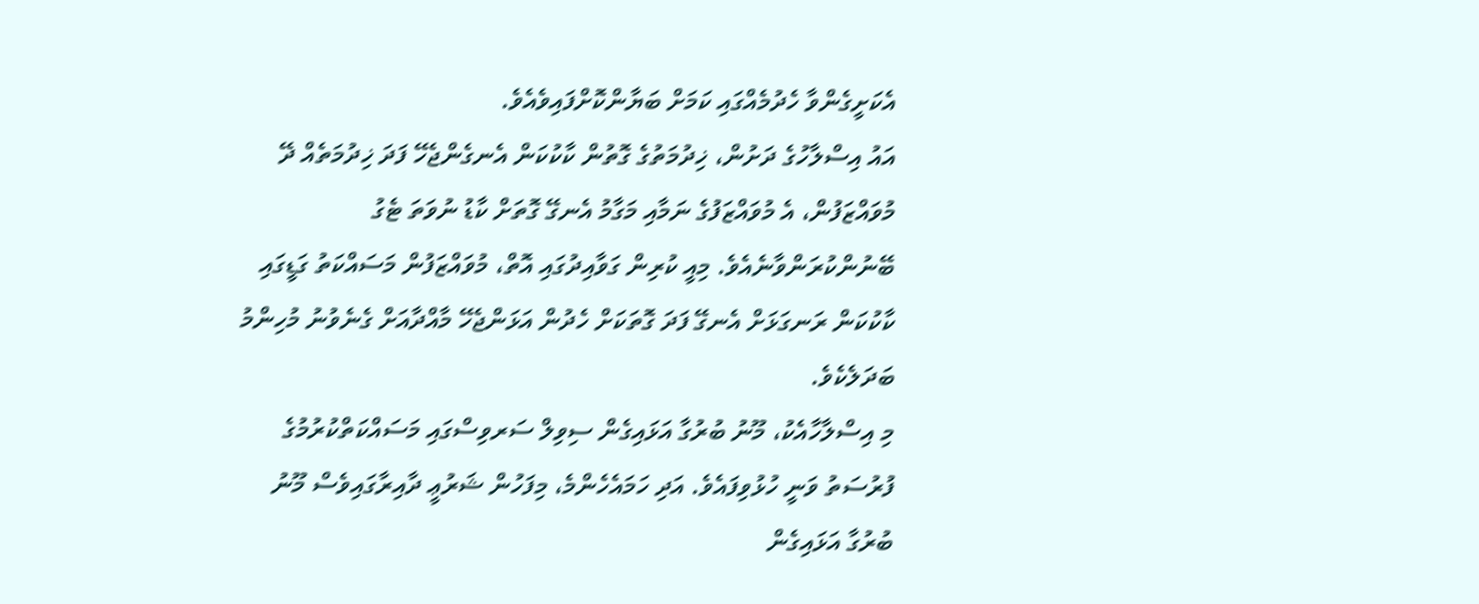އެކަށީގެންވާ ހެދުމެއްގައި ކަމަށް ބަޔާންކޮށްފައިވެއެވެ.
އައު އިސްލާހުގެ ދަށުން، ޚިދުމަތުގެ ގޮތުން ކާކުކަން އެނގެންޖެހޭ ފަދަ ޚިދުމަތެއް ދޭ މުވައްޒަފުން، އެ މުވައްޒަފުގެ ނަމާއި މަގާމު އެނގޭ ގޮތަށް ކާޑު ނުވަތަ ޓެގު ބޭނުންކުރަންވާނެއެވެ. މިއީ ކުރިން ގަވާއިދުގައި އޮތް، މުވައްޒަފުން މަސައްކަތު ގަޑީގައި ކާކުކަން ރަނގަޅަށް އެނގޭ ފަދަ ގޮތަކަށް ހެދުން އަޅަންޖެހޭ މާއްދާއަށް ގެނެވުނު މުހިންމު ބަދަލެކެވެ.
މި އިސްލާހާއެކު، މޫނު ބުރުގާ އަޅައިގެން ސިވިލް ސަރވިސްގައި މަސައްކަތްކުރުމުގެ ފުރުސަތު ވަނީ ހުޅުވިފައެވެ. އަދި ހަމައެހެންމެ، މިފަހުން ޝަރުޢީ ދާއިރާގައިވެސް މޫނު ބުރުގާ އަޅައިގެން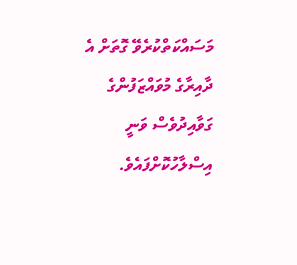މަސައްކަތްކުރެވޭ ގޮތަށް އެ ދާއިރާގެ މުވައްޒަފުންގެ ގަވާއިދުވެސް ވަނީ އިސްލާހުކޮށްފައެވެ.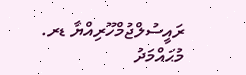ރައީސުލްޖުމްހޫރިއްޔާ ޑރ. މުޙައްމަދު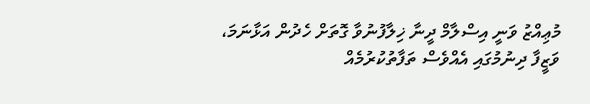މުޢިއްޒު ވަނީ އިސްލާމް ދީނާ ޚިލާފުނުވާ ގޮތަށް ހެދުން އަޅާނަމަ، ވަޒީފާ ދިނުމުގައި އެއްވެސް ތަފާތުކުރުމެއް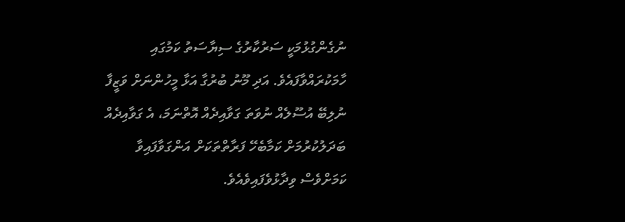ނުގެންގުޅުމަކީ ސަރުކާރުގެ ސިޔާސަތު ކަމުގައި ހާމަކުރައްވާފައެވެ. އަދި މޫނު ބުރުގާ އަޅާ މީހުންނަށް ވަޒީފާ ނުލިބޭ އުސޫލެއް ނުވަތަ ގަވާއިދެއް އޮތްނަމަ، އެ ގަވާއިދެއް ބަދަލުކުރުމަށް ކަމާބެހޭ ފަރާތްތަކަށް އަންގަވާފައިވާ ކަމަށްވެސް ވިދާޅުވެފައިވެއެވެ.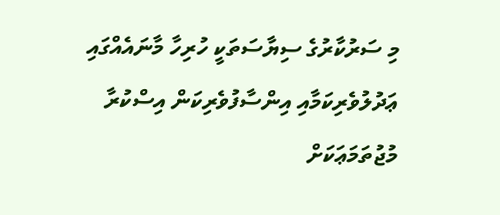މި ސަރުކާރުގެ ސިޔާސަތަކީ ހުރިހާ މާނައެއްގައި ޢަދުލުވެރިކަމާއި އިންސާފުވެރިކަން އިސްކުރާ މުޖުތަމަޢަކަށް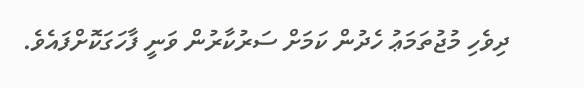ދިވެހި މުޖުތަމަޢު ހެދުން ކަމަށް ސަރުކާރުން ވަނީ ފާހަގަކޮށްފައެވެ.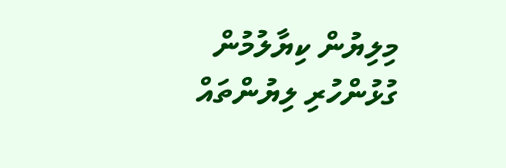މިލިޔުން ކިޔާލުމުން
ގުޅުންހުރި ލިޔުންތައް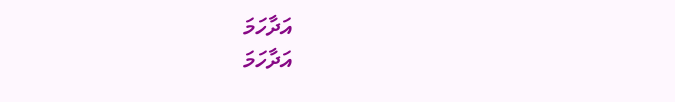އަދާހަމަ
އަދާހަމަ